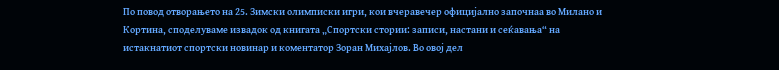По повод отворањето на 25. Зимски олимписки игри, кои вчеравечер официјално започнаа во Милано и Кортина, споделуваме извадок од книгата „Спортски стории: записи, настани и сеќавања“ на истакнатиот спортски новинар и коментатор Зоран Михајлов. Во овој дел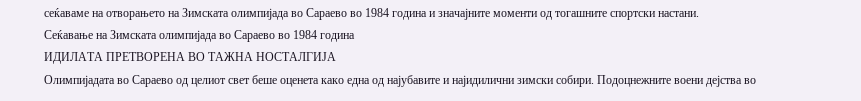сеќаваме на отворањето на Зимската олимпијада во Сараево во 1984 година и значајните моменти од тогашните спортски настани.
Сеќавање на Зимската олимпијада во Сараево во 1984 година
ИДИЛАТА ПРЕТВОРЕНА ВО ТАЖНА НОСТАЛГИЈА
Олимпијадата во Сараево од целиот свет беше оценета како една од најубавите и најидилични зимски собири. Подоцнежните воени дејства во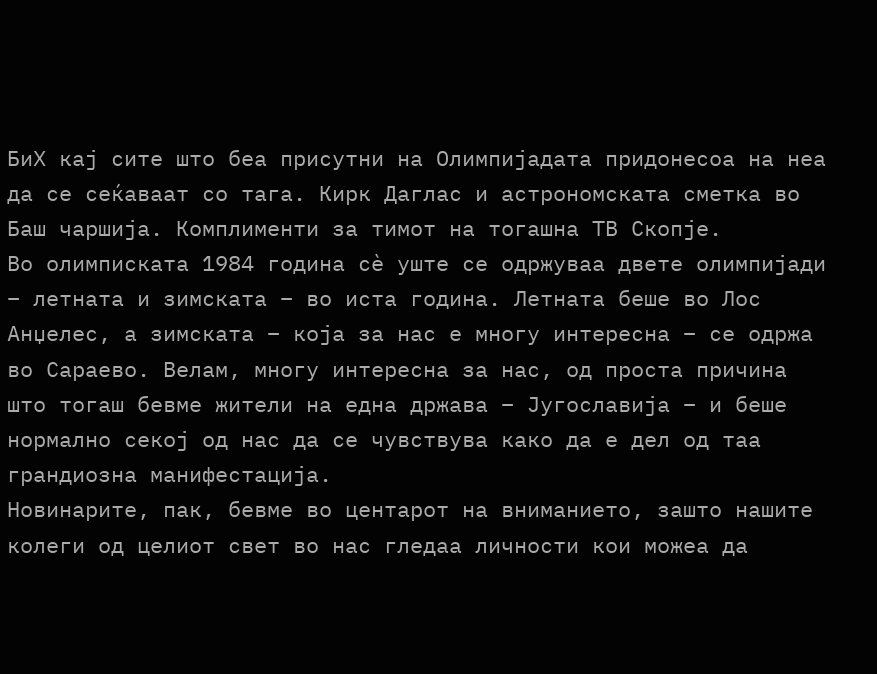БиХ кај сите што беа присутни на Олимпијадата придонесоа на неа да се сеќаваат со тага. Кирк Даглас и астрономската сметка во Баш чаршија. Комплименти за тимот на тогашна ТВ Скопје.
Во олимписката 1984 година сè уште се одржуваа двете олимпијади – летната и зимската – во иста година. Летната беше во Лос Анџелес, а зимската – која за нас е многу интересна – се одржа во Сараево. Велам, многу интересна за нас, од проста причина што тогаш бевме жители на една држава – Југославија – и беше нормално секој од нас да се чувствува како да е дел од таа грандиозна манифестација.
Новинарите, пак, бевме во центарот на вниманието, зашто нашите колеги од целиот свет во нас гледаа личности кои можеа да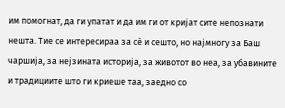им помогнат, да ги упатат и да им ги от кријат сите непознати нешта. Тие се интересираа за сè и сешто, но најмногу за Баш чаршија, за нејзината историја, за животот во неа, за убавините и традициите што ги криеше таа, заедно со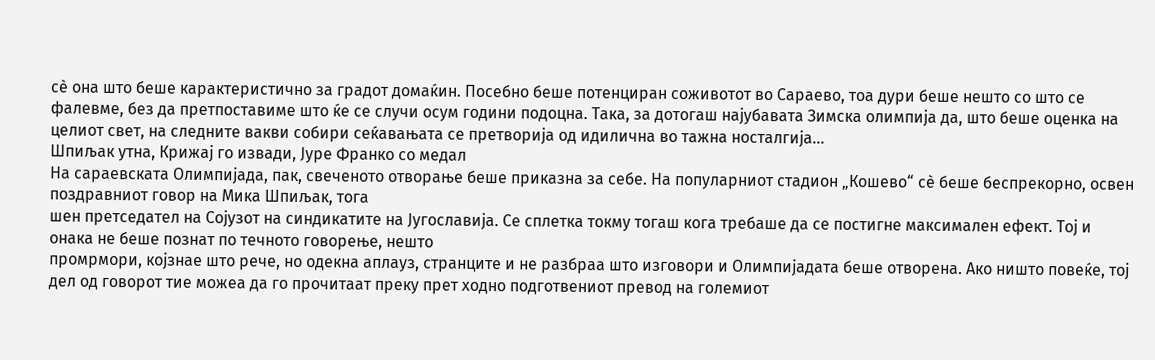сè она што беше карактеристично за градот домаќин. Посебно беше потенциран соживотот во Сараево, тоа дури беше нешто со што се фалевме, без да претпоставиме што ќе се случи осум години подоцна. Така, за дотогаш најубавата Зимска олимпија да, што беше оценка на целиот свет, на следните вакви собири сеќавањата се претворија од идилична во тажна носталгија...
Шпиљак утна, Крижај го извади, Јуре Франко со медал
На сараевската Олимпијада, пак, свеченото отворање беше приказна за себе. На популарниот стадион „Кошево“ сè беше беспрекорно, освен поздравниот говор на Мика Шпиљак, тога
шен претседател на Сојузот на синдикатите на Југославија. Се сплетка токму тогаш кога требаше да се постигне максимален ефект. Тој и онака не беше познат по течното говорење, нешто
промрмори, којзнае што рече, но одекна аплауз, странците и не разбраа што изговори и Олимпијадата беше отворена. Ако ништо повеќе, тој дел од говорот тие можеа да го прочитаат преку прет ходно подготвениот превод на големиот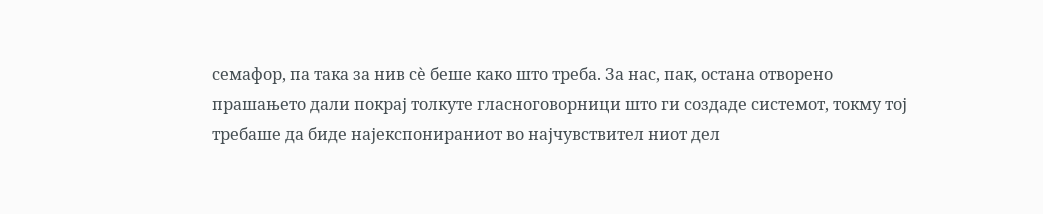семафор, па така за нив сè беше како што треба. За нас, пак, остана отворено прашањето дали покрај толкуте гласноговорници што ги создаде системот, токму тој требаше да биде најекспонираниот во најчувствител ниот дел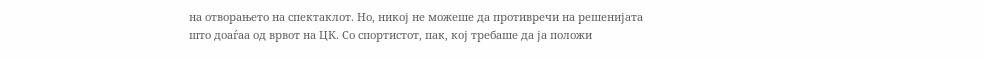на отворањето на спектаклот. Но, никој не можеше да противречи на решенијата што доаѓаа од врвот на ЦК. Со спортистот, пак, кој требаше да ја положи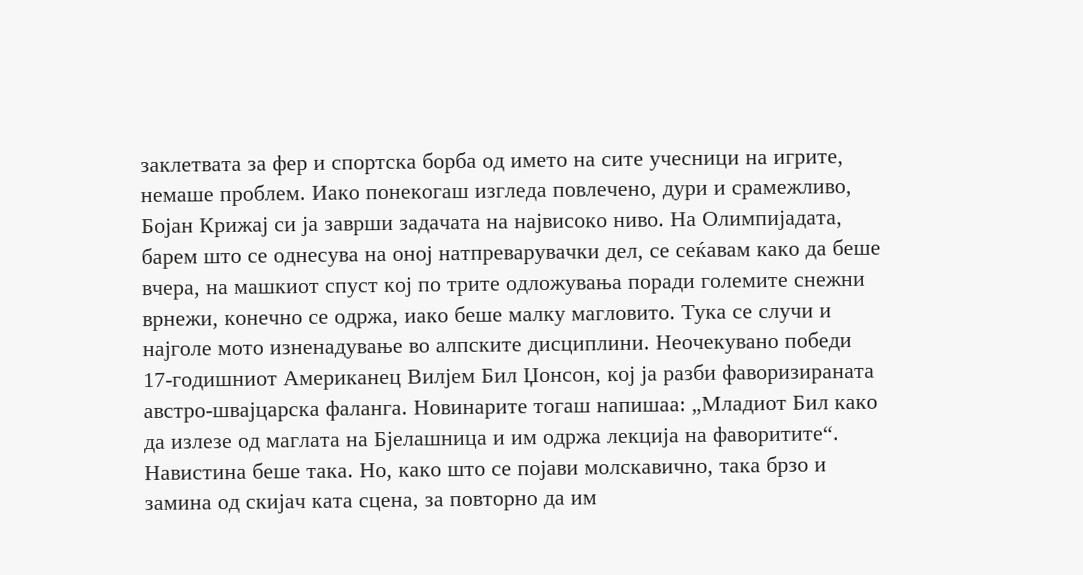заклетвата за фер и спортска борба од името на сите учесници на игрите, немаше проблем. Иако понекогаш изгледа повлечено, дури и срамежливо, Бојан Крижај си ја заврши задачата на највисоко ниво. На Олимпијадата, барем што се однесува на оној натпреварувачки дел, се сеќавам како да беше вчера, на машкиот спуст кој по трите одложувања поради големите снежни врнежи, конечно се одржа, иако беше малку магловито. Тука се случи и најголе мото изненадување во алпските дисциплини. Неочекувано победи 17-годишниот Американец Вилјем Бил Џонсон, кој ја разби фаворизираната австро-швајцарска фаланга. Новинарите тогаш напишаа: „Младиот Бил како да излезе од маглата на Бјелашница и им одржа лекција на фаворитите“. Навистина беше така. Но, како што се појави молскавично, така брзо и замина од скијач ката сцена, за повторно да им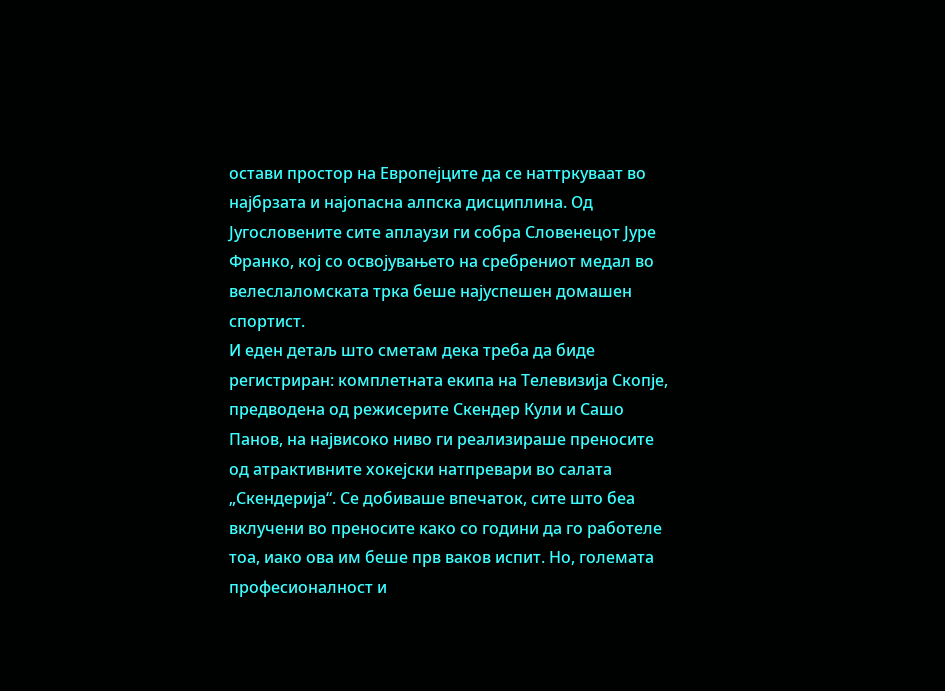остави простор на Европејците да се наттркуваат во најбрзата и најопасна алпска дисциплина. Од Југословените сите аплаузи ги собра Словенецот Јуре Франко, кој со освојувањето на сребрениот медал во велеслаломската трка беше најуспешен домашен спортист.
И еден детаљ што сметам дека треба да биде регистриран: комплетната екипа на Телевизија Скопје, предводена од режисерите Скендер Кули и Сашо Панов, на највисоко ниво ги реализираше преносите од атрактивните хокејски натпревари во салата „Скендерија“. Се добиваше впечаток, сите што беа вклучени во преносите како со години да го работеле тоа, иако ова им беше прв ваков испит. Но, големата професионалност и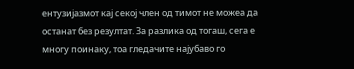ентузијазмот кај секој член од тимот не можеа да останат без резултат. За разлика од тогаш, сега е многу поинаку, тоа гледачите најубаво го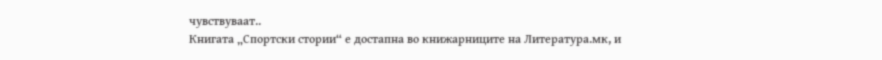чувствуваат..
Книгата „Спортски стории“ е достапна во книжарниците на Литература.мк, и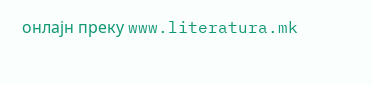онлајн преку www.literatura.mk